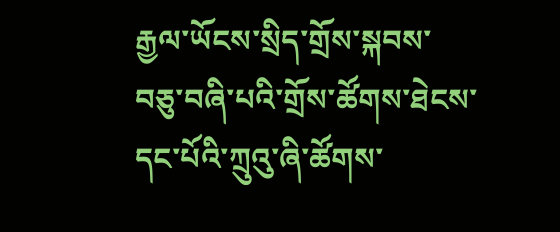རྒྱལ་ཡོངས་སྲིད་གྲོས་སྐབས་བཅུ་བཞི་པའི་གྲོས་ཚོགས་ཐེངས་དང་པོའི་ཀྲུའུ་ཞི་ཚོགས་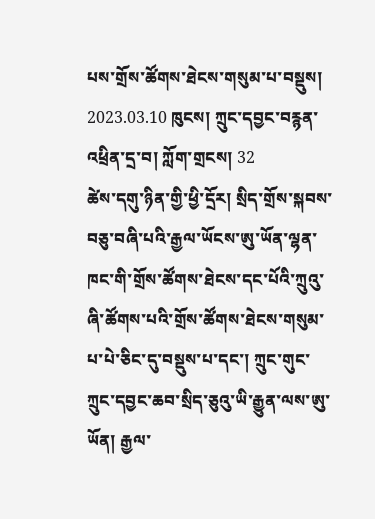པས་གྲོས་ཚོགས་ཐེངས་གསུམ་པ་བསྡུས།
2023.03.10 ཁུངས། ཀྲུང་དབྱང་བརྙན་འཕྲིན་དྲ་བ། ཀློག་གྲངས། 32
ཚེས་དགུ་ཉིན་གྱི་ཕྱི་དྲོར། སྲིད་གྲོས་སྐབས་བཅུ་བཞི་པའི་རྒྱལ་ཡོངས་ཨུ་ཡོན་ལྷན་ཁང་གི་གྲོས་ཚོགས་ཐེངས་དང་པོའི་ཀྲུའུ་ཞི་ཚོགས་པའི་གྲོས་ཚོགས་ཐེངས་གསུམ་པ་པེ་ཅིང་དུ་བསྡུས་པ་དང་། ཀྲུང་གུང་ཀྲུང་དབྱང་ཆབ་སྲིད་ཅུའུ་ཡི་རྒྱུན་ལས་ཨུ་ཡོན། རྒྱལ་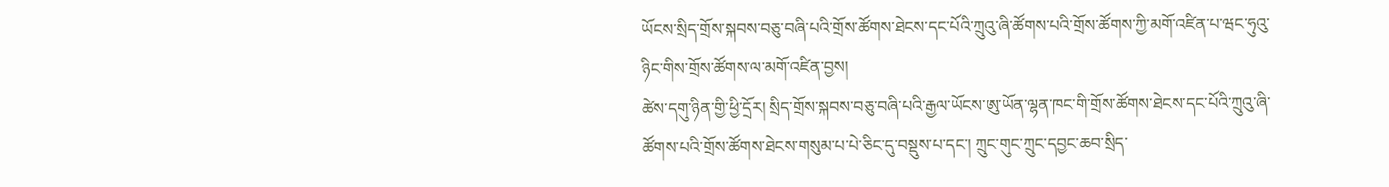ཡོངས་སྲིད་གྲོས་སྐབས་བཅུ་བཞི་པའི་གྲོས་ཚོགས་ཐེངས་དང་པོའི་ཀྲུའུ་ཞི་ཚོགས་པའི་གྲོས་ཚོགས་ཀྱི་མགོ་འཛིན་པ་ཝང་ཧུའུ་ཉིང་གིས་གྲོས་ཚོགས་ལ་མགོ་འཛིན་བྱས།
ཚེས་དགུ་ཉིན་གྱི་ཕྱི་དྲོར། སྲིད་གྲོས་སྐབས་བཅུ་བཞི་པའི་རྒྱལ་ཡོངས་ཨུ་ཡོན་ལྷན་ཁང་གི་གྲོས་ཚོགས་ཐེངས་དང་པོའི་ཀྲུའུ་ཞི་ཚོགས་པའི་གྲོས་ཚོགས་ཐེངས་གསུམ་པ་པེ་ཅིང་དུ་བསྡུས་པ་དང་། ཀྲུང་གུང་ཀྲུང་དབྱང་ཆབ་སྲིད་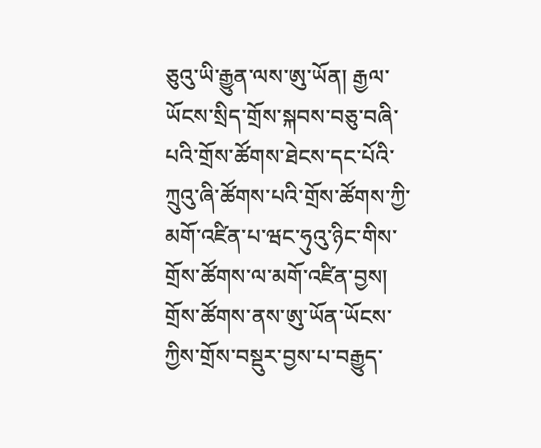ཅུའུ་ཡི་རྒྱུན་ལས་ཨུ་ཡོན། རྒྱལ་ཡོངས་སྲིད་གྲོས་སྐབས་བཅུ་བཞི་པའི་གྲོས་ཚོགས་ཐེངས་དང་པོའི་ཀྲུའུ་ཞི་ཚོགས་པའི་གྲོས་ཚོགས་ཀྱི་མགོ་འཛིན་པ་ཝང་ཧུའུ་ཉིང་གིས་གྲོས་ཚོགས་ལ་མགོ་འཛིན་བྱས།
གྲོས་ཚོགས་ནས་ཨུ་ཡོན་ཡོངས་ཀྱིས་གྲོས་བསྡུར་བྱས་པ་བརྒྱུད་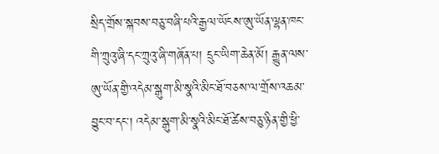སྲིད་གྲོས་སྐབས་བཅུ་བཞི་པའི་རྒྱལ་ཡོངས་ཨུ་ཡོན་ལྷན་ཁང་གི་ཀྲུའུ་ཞི་དང་ཀྲུའུ་ཞི་གཞོན་པ། དྲུང་ཡིག་ཆེན་མོ། རྒྱུན་ལས་ཨུ་ཡོན་གྱི་འདེམ་སྒུག་མི་སྣའི་མིང་ཐོ་བཅས་ལ་གྲོས་འཆམ་བྱུང་བ་དང་། འདེམ་སྒུག་མི་སྣའི་མིང་ཐོ་ཚེས་བཅུ་ཉིན་གྱི་ཕྱི་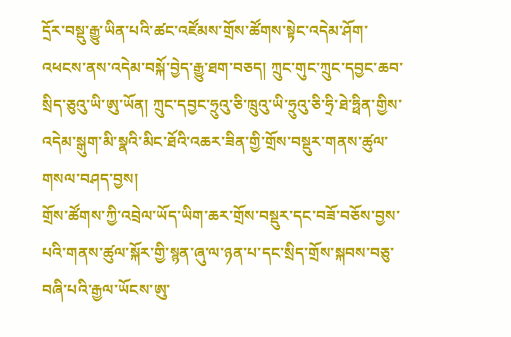དྲོར་བསྡུ་རྒྱུ་ཡིན་པའི་ཚང་འཛོམས་གྲོས་ཚོགས་སྟེང་འདེམ་ཤོག་འཕངས་ནས་འདེམ་བསྐོ་བྱེད་རྒྱུ་ཐག་བཅད། ཀྲུང་གུང་ཀྲུང་དབྱང་ཆབ་སྲིད་ཅུའུ་ཡི་ཨུ་ཡོན། ཀྲུང་དབྱང་ཧྲུའུ་ཅི་ཁྲུའུ་ཡི་ཧྲུའུ་ཅི་ཧྲི་ཐེ་ཧྥིན་གྱིས་འདེམ་སྒུག་མི་སྣའི་མིང་ཐོའི་འཆར་ཟིན་གྱི་གྲོས་བསྡུར་གནས་ཚུལ་གསལ་བཤད་བྱས།
གྲོས་ཚོགས་ཀྱི་འབྲེལ་ཡོད་ཡིག་ཆར་གྲོས་བསྡུར་དང་བཟོ་བཅོས་བྱས་པའི་གནས་ཚུལ་སྐོར་གྱི་སྙན་ཞུ་ལ་ཉན་པ་དང་སྲིད་གྲོས་སྐབས་བཅུ་བཞི་པའི་རྒྱལ་ཡོངས་ཨུ་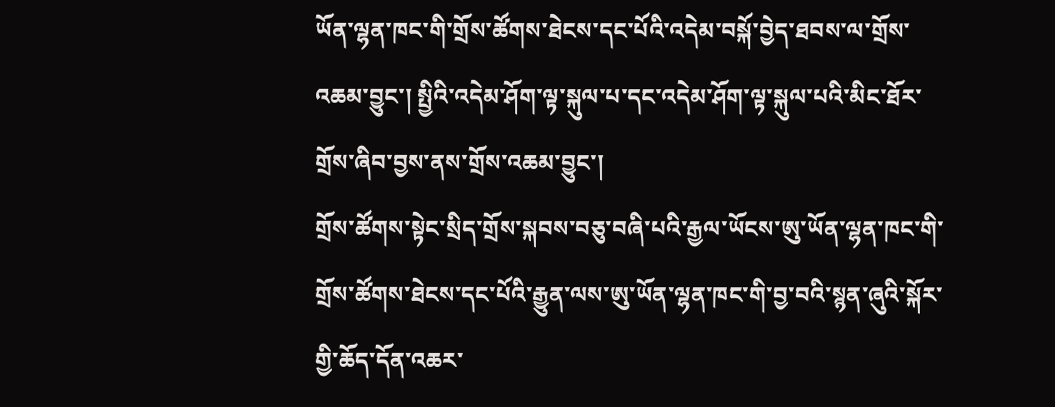ཡོན་ལྷན་ཁང་གི་གྲོས་ཚོགས་ཐེངས་དང་པོའི་འདེམ་བསྐོ་བྱེད་ཐབས་ལ་གྲོས་འཆམ་བྱུང་། སྤྱིའི་འདེམ་ཤོག་ལྟ་སྐུལ་པ་དང་འདེམ་ཤོག་ལྟ་སྐུལ་པའི་མིང་ཐོར་གྲོས་ཞིབ་བྱས་ནས་གྲོས་འཆམ་བྱུང་།
གྲོས་ཚོགས་སྟེང་སྲིད་གྲོས་སྐབས་བཅུ་བཞི་པའི་རྒྱལ་ཡོངས་ཨུ་ཡོན་ལྷན་ཁང་གི་གྲོས་ཚོགས་ཐེངས་དང་པོའི་རྒྱུན་ལས་ཨུ་ཡོན་ལྷན་ཁང་གི་བྱ་བའི་སྙན་ཞུའི་སྐོར་གྱི་ཆོད་དོན་འཆར་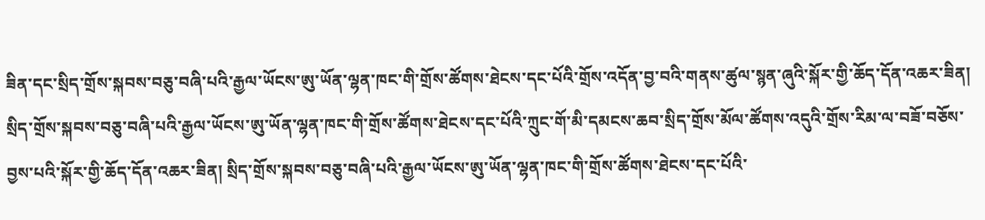ཟིན་དང་སྲིད་གྲོས་སྐབས་བཅུ་བཞི་པའི་རྒྱལ་ཡོངས་ཨུ་ཡོན་ལྷན་ཁང་གི་གྲོས་ཚོགས་ཐེངས་དང་པོའི་གྲོས་འདོན་བྱ་བའི་གནས་ཚུལ་སྙན་ཞུའི་སྐོར་གྱི་ཆོད་དོན་འཆར་ཟིན། སྲིད་གྲོས་སྐབས་བཅུ་བཞི་པའི་རྒྱལ་ཡོངས་ཨུ་ཡོན་ལྷན་ཁང་གི་གྲོས་ཚོགས་ཐེངས་དང་པོའི་ཀྲུང་གོ་མི་དམངས་ཆབ་སྲིད་གྲོས་མོལ་ཚོགས་འདུའི་གྲོས་རིམ་ལ་བཟོ་བཅོས་བྱས་པའི་སྐོར་གྱི་ཆོད་དོན་འཆར་ཟིན། སྲིད་གྲོས་སྐབས་བཅུ་བཞི་པའི་རྒྱལ་ཡོངས་ཨུ་ཡོན་ལྷན་ཁང་གི་གྲོས་ཚོགས་ཐེངས་དང་པོའི་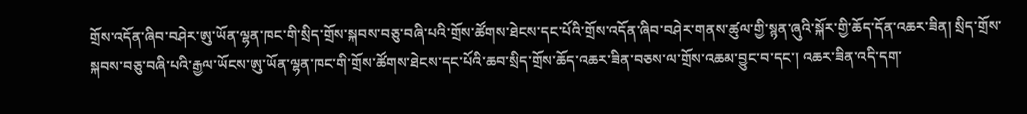གྲོས་འདོན་ཞིབ་བཤེར་ཨུ་ཡོན་ལྷན་ཁང་གི་སྲིད་གྲོས་སྐབས་བཅུ་བཞི་པའི་གྲོས་ཚོགས་ཐེངས་དང་པོའི་གྲོས་འདོན་ཞིབ་བཤེར་གནས་ཚུལ་གྱི་སྙན་ཞུའི་སྐོར་གྱི་ཆོད་དོན་འཆར་ཟིན། སྲིད་གྲོས་སྐབས་བཅུ་བཞི་པའི་རྒྱལ་ཡོངས་ཨུ་ཡོན་ལྷན་ཁང་གི་གྲོས་ཚོགས་ཐེངས་དང་པོའི་ཆབ་སྲིད་གྲོས་ཆོད་འཆར་ཟིན་བཅས་ལ་གྲོས་འཆམ་བྱུང་བ་དང་། འཆར་ཟིན་འདི་དག་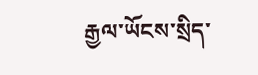རྒྱལ་ཡོངས་སྲིད་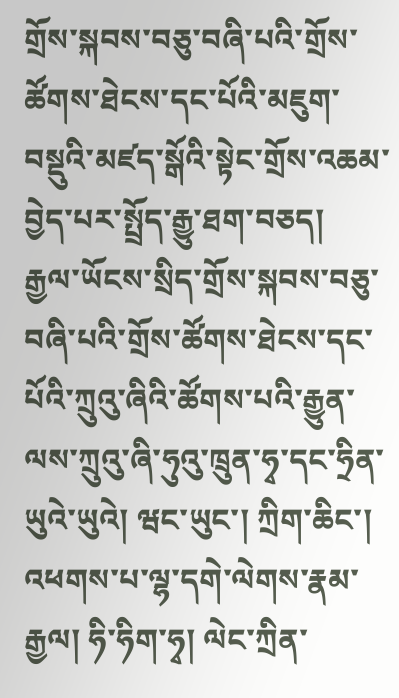གྲོས་སྐབས་བཅུ་བཞི་པའི་གྲོས་ཚོགས་ཐེངས་དང་པོའི་མཇུག་བསྡུའི་མཛད་སྒོའི་སྟེང་གྲོས་འཆམ་བྱེད་པར་སྤྲོད་རྒྱུ་ཐག་བཅད།
རྒྱལ་ཡོངས་སྲིད་གྲོས་སྐབས་བཅུ་བཞི་པའི་གྲོས་ཚོགས་ཐེངས་དང་པོའི་ཀྲུའུ་ཞིའི་ཚོགས་པའི་རྒྱུན་ལས་ཀྲུའུ་ཞི་ཧུའུ་ཁྲུན་ཧྭ་དང་ཧྲིན་ཡུའེ་ཡུའེ། ཝང་ཡུང་། ཀྲིག་ཆིང་། འཕགས་པ་ལྷ་དགེ་ལེགས་རྣམ་རྒྱལ། ཧི་ཧིག་ཧྭ། ལེང་ཀྲིན་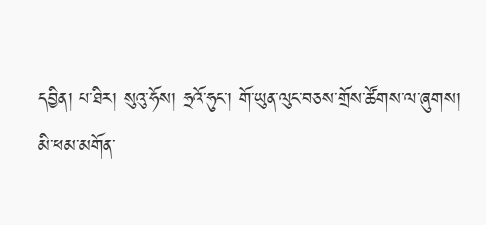དབྱིན། པ་ཐིར། སུའུ་ཧོས། ཧྲའོ་ཧུང་། གོ་ཡུན་ལུང་བཅས་གྲོས་ཚོགས་ལ་ཞུགས།
མི་ཕམ་མགོན་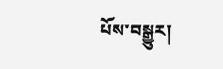པོས་བསྒྱུར།